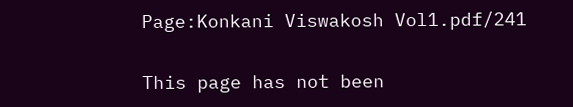Page:Konkani Viswakosh Vol1.pdf/241

This page has not been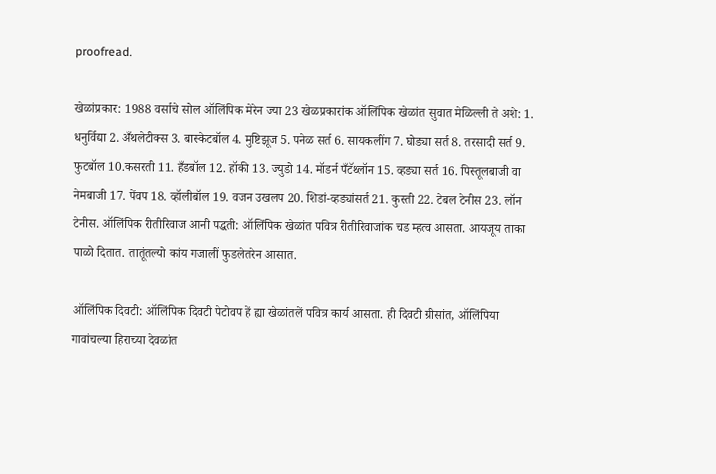proofread.

खेळांप्रकार: 1988 वर्साचे सोल ऑलिंपिक मेरेन ज्या 23 खेळप्रकारांक ऑलिंपिक खेळांत सुवात मेळिल्ली ते अशे: 1. धनुर्विद्या 2. अँथलेटीक्स 3. बास्केटबॉल 4. मुष्टिझूज 5. पनेळ सर्त 6. सायकलींग 7. घोड्या सर्त 8. तरसादी सर्त 9. फुटबॉल 10.कसरती 11. हँडबॉल 12. हॉकी 13. ज्युडो 14. मॉडर्न पँटॅथ्लॉन 15. व्हड्या सर्त 16. पिस्तूलबाजी वा नेमबाजी 17. पेंवप 18. व्हॉलीबॉल 19. वजन उखलप 20. शिडां-व्हड्यांसर्त 21. कुस्ती 22. टेबल टेनीस 23. लॉन टेनीस. ऑलिंपिक रीतीरिवाज आनी पद्धती: ऑलिंपिक खेळांत पवित्र रीतीरिवाजांक चड म्हत्व आसता. आयजूय ताका पाळो दितात. तातूंतल्यो कांय गजालीं फुडलेतरेन आसात.

ऑलिंपिक दिवटी: ऑलिंपिक दिवटी पेटोवप हें ह्या खेळांतलें पवित्र कार्य आसता. ही दिवटी ग्रीसांत, ऑलिंपिया गावांचल्या हिराच्या देवळांत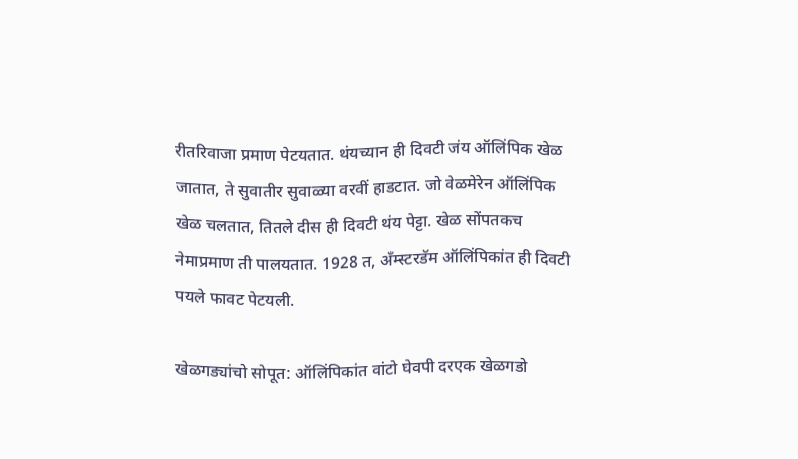रीतरिवाजा प्रमाण पेटयतात. थंयच्यान ही दिवटी जंय ऑलिंपिक खेळ जातात, ते सुवातीर सुवाळ्या वरवीं हाडटात. जो वेळमेरेन ऑलिंपिक खेळ चलतात, तितले दीस ही दिवटी थंय पेट्टा. खेळ सोंपतकच नेमाप्रमाण ती पालयतात. 1928 त, अँम्स्टरडॅम ऑलिंपिकांत ही दिवटी पयले फावट पेटयली.

खेळगड्यांचो सोपूत: ऑलिंपिकांत वांटो घेवपी दरएक खेळगडो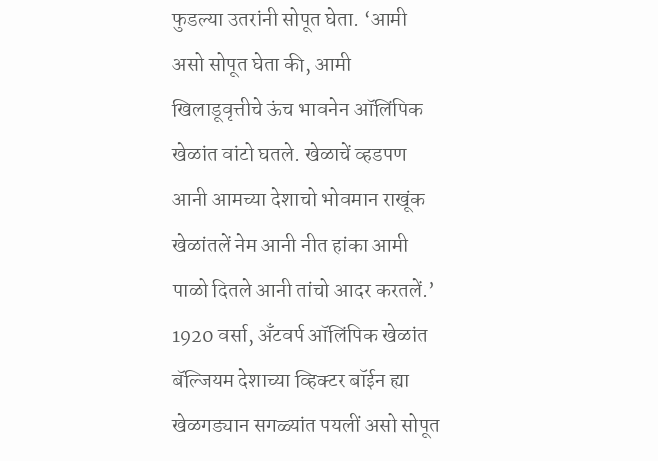फुडल्या उतरांनी सोपूत घेता. ‘आमी असो सोपूत घेता की, आमी खिलाडूवृत्तीचे ऊंच भावनेन ऑलिंपिक खेळांत वांटो घतले. खेळाचें व्हडपण आनी आमच्या देशाचो भोवमान राखूंक खेळांतलें नेम आनी नीत हांका आमी पाळो दितले आनी तांचो आदर करतलें.’ 1920 वर्सा, अँटवर्प ऑलिंपिक खेळांत बॅल्जियम देशाच्या व्हिक्टर बॉईन ह्या खेळगड्यान सगळ्यांत पयलीं असो सोपूत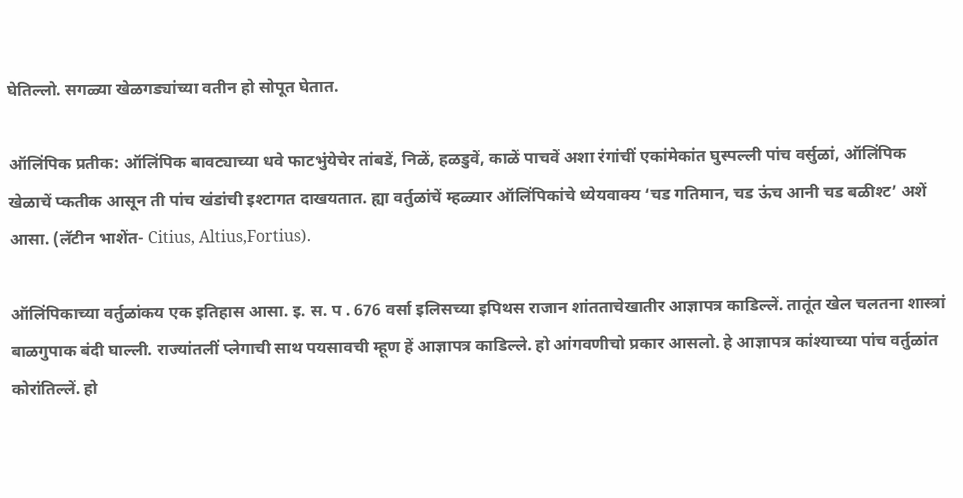घेतिल्लो. सगळ्या खेळगड्यांच्या वतीन हो सोपूत घेतात.

ऑलिंपिक प्रतीक: ऑलिंपिक बावट्याच्या धवे फाटभुंयेचेर तांबडें, निळें, हळडुवें, काळें पाचवें अशा रंगांचीं एकांमेकांत घुस्पल्ली पांच वर्सुळां, ऑलिंपिक खेळाचें प्कतीक आसून ती पांच खंडांची इश्टागत दाखयतात. ह्या वर्तुळांचें म्हळ्यार ऑलिंपिकांचे ध्येयवाक्य ‘चड गतिमान, चड ऊंच आनी चड बळीश्ट’ अशें आसा. (लॅटीन भाशेंत- Citius, Altius,Fortius).

ऑलिंपिकाच्या वर्तुळांकय एक इतिहास आसा. इ. स. प . 676 वर्सा इलिसच्या इपिथस राजान शांतताचेखातीर आज्ञापत्र काडिल्लें. तातूंत खेल चलतना शास्त्रां बाळगुपाक बंदी घाल्ली. राज्यांतलीं प्लेगाची साथ पयसावची म्हूण हें आज्ञापत्र काडिल्ले. हो आंगवणीचो प्रकार आसलो. हे आज्ञापत्र कांश्याच्या पांच वर्तुळांत कोरांतिल्लें. हो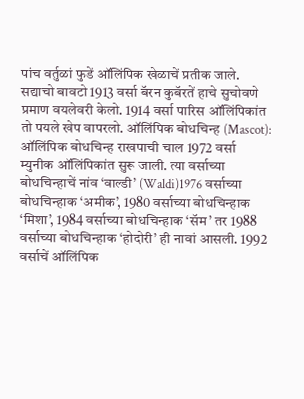पांच वर्तुळां फुडें ऑलिंपिक खेळाचें प्रतीक जाले. सद्याचो बावटो 1913 वर्सा बॅरन कुबॅरतें हाचे सुचोवणे प्रमाण वयलेवरी केलो. 1914 वर्सा पारिस ऑलिंपिकांत तो पयले खेप वापरलो. ऑलिंपिक बोधचिन्ह (Mascot): ऑलिंपिक बोधचिन्ह राखपाची चाल 1972 वर्सा म्युनीक ऑलिंपिकांत सुरू जाली. त्या वर्साच्या बोधचिन्हाचें नांव ‘वाल्डी’ (Waldi)1976 वर्साच्या बोधचिन्हाक ‘अमीक’, 1980 वर्साच्या बोधचिन्हाक ‘मिशा’, 1984 वर्साच्या बोधचिन्हाक ‘सॅम’ तर 1988 वर्साच्या बोधचिन्हाक ‘होदोरी’ ही नावां आसली. 1992 वर्साचें ऑलिंपिक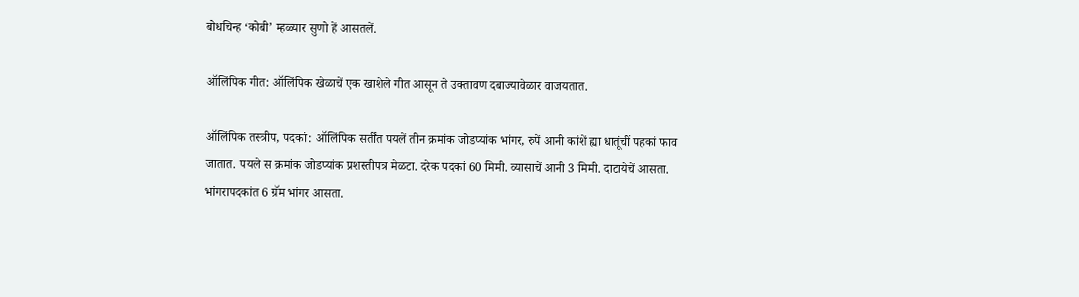बोधचिन्ह ‘कोबी’ म्हळ्यार सुणो हें आसतलें.

ऑलिंपिक गीत: ऑलिंपिक खेळाचें एक खाशेले गीत आसून ते उक्तावण दबाज्यावेळार वाजयतात.

ऑलिंपिक तस्त्रीप, पदकां: ऑलिंपिक सर्तींत पयलें तीन क्रमांक जोडप्यांक भांगर, रुपें आनी कांशें ह्या धातूंचीं पहकां फाव जातात. पयले स क्रमांक जोडप्यांक प्रशस्तीपत्र मेळटा. दरेक पदकां 60 मिमी. व्यासाचें आनी 3 मिमी. दाटायेचें आसता. भांगरापदकांत 6 ग्रॅम भांगर आसता.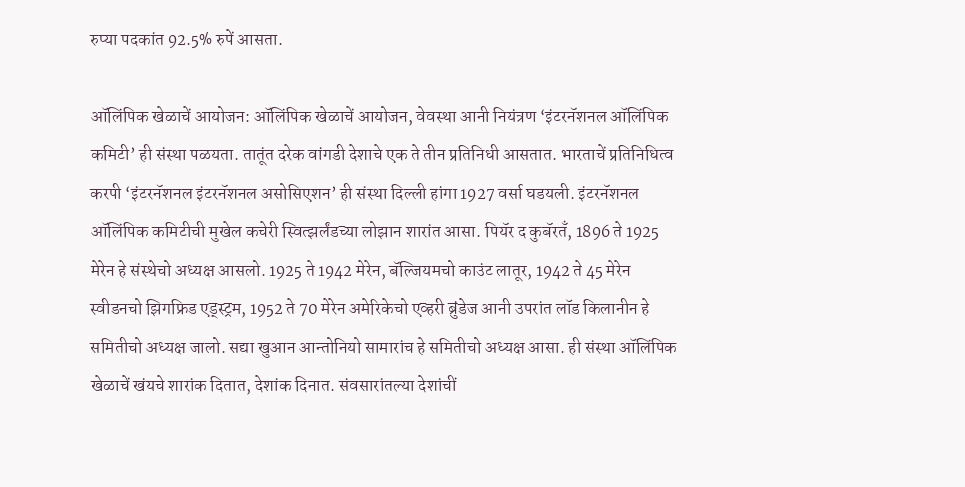रुप्या पदकांत 92.5% रुपें आसता.

ऑलिंपिक खेळाचें आयोजन: ऑलिंपिक खेळाचें आयोजन, वेवस्था आनी नियंत्रण ‘इंटरनॅशनल ऑलिंपिक कमिटी’ ही संस्था पळयता. तातूंत दरेक वांगडी देशाचे एक ते तीन प्रतिनिधी आसतात. भारताचें प्रतिनिधित्व करपी ‘इंटरनॅशनल इंटरनॅशनल असोसिएशन’ ही संस्था दिल्ली हांगा 1927 वर्सा घडयली. इंटरनॅशनल ऑलिंपिक कमिटीची मुखेल कचेरी स्वित्झर्लंडच्या लोझान शारांत आसा. पियॅर द कुबॅरतँ, 1896 ते 1925 मेरेन हे संस्थेचो अध्यक्ष आसलो. 1925 ते 1942 मेरेन, बॅल्जियमचो काउंट लातूर, 1942 ते 45 मेरेन स्वीडनचो झिगफ्रिड एड्स्ट्रम, 1952 ते 70 मेरेन अमेरिकेचो एव्हरी ब्रुंडेज आनी उपरांत लॉड किलानीन हे समितीचो अध्यक्ष जालो. सद्या खुआन आन्तोनियो सामारांच हे समितीचो अध्यक्ष आसा. ही संस्था ऑलिंपिक खेळाचें खंयचे शारांक दितात, देशांक दिनात. संवसारांतल्या देशांचीं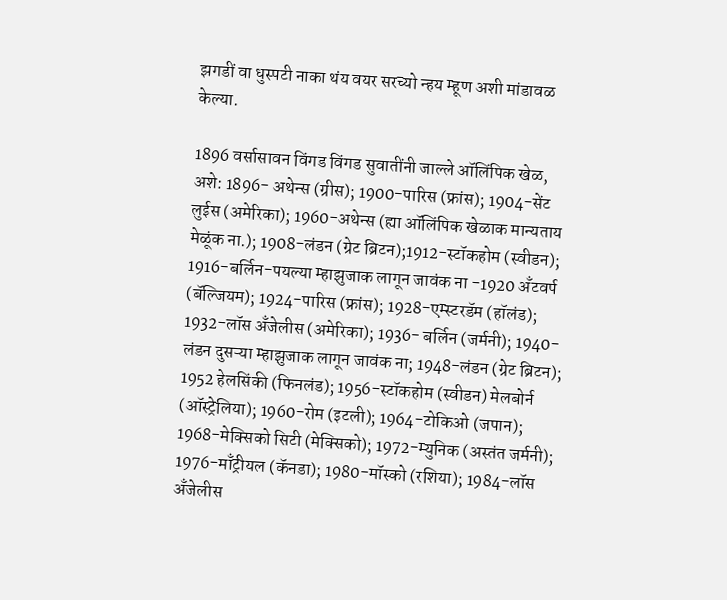झगडीं वा धुस्पटी नाका थंय वयर सरच्यो न्हय म्हूण अशी मांडावळ केल्या.

1896 वर्सासावन विंगड विंगड सुवातींनी जाल्ले ऑलिंपिक खेळ, अशे: 1896- अथेन्स (ग्रीस); 1900-पारिस (फ्रांस); 1904-सेंट लुईस (अमेरिका); 1960-अथेन्स (ह्या ऑलिंपिक खेळाक मान्यताय मेळूंक ना.); 1908-लंडन (ग्रेट ब्रिटन);1912-स्टॉकहोम (स्वीडन); 1916-बर्लिन-पयल्या म्हाझुजाक लागून जावंक ना -1920 अँटवर्प (बॅल्जियम); 1924-पारिस (फ्रांस); 1928-एम्स्टरडॅम (हॉलंड); 1932-लॉस अँजेलीस (अमेरिका); 1936- बर्लिन (जर्मनी); 1940-लंडन दुसऱ्या म्हाझुजाक लागून जावंक ना; 1948-लंडन (ग्रेट ब्रिटन); 1952 हेलसिंकी (फिनलंड); 1956-स्टॉकहोम (स्वीडन) मेलबोर्न (ऑस्ट्रेलिया); 1960-रोम (इटली); 1964-टोकिओ (जपान); 1968-मेक्सिको सिटी (मेक्सिको); 1972-म्युनिक (अस्तंत जर्मनी); 1976-माँट्रीयल (कॅनडा); 1980-मॉस्को (रशिया); 1984-लॉस अँजेलीस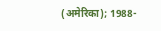(अमेरिका); 1988-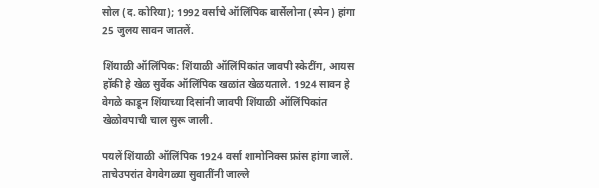सोल (द. कोरिया); 1992 वर्साचे ऑलिंपिक बार्सेलोना (स्पेन) हांगा 25 जुलय सावन जातलें.

शिंयाळी ऑलिंपिक: शिंयाळी ऑलिंपिकांत जावपी स्केटींग, आयस हॉकी हे खेळ सुर्वेक ऑलिंपिक खळांत खेळयताले. 1924 सावन हे वेगळे काडून शिंयाच्या दिसांनी जावपी शिंयाळी ऑलिंपिकांत खेळोवपाची चाल सुरू जाली.

पयलें शिंयाळी ऑलिंपिक 1924 वर्सा शामोनिक्स फ्रांस हांगा जालें. ताचेउपरांत वेगवेगळ्या सुवातींनी जाल्ले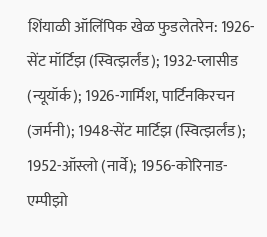शिंयाळी ऑलिंपिक खेळ फुडलेतरेन: 1926-सेंट मॉर्टिझ (स्वित्झर्लंड); 1932-प्लासीड (न्यूयॉर्क); 1926-गार्मिश, पार्टिनकिरचन (जर्मनी); 1948-सेंट मार्टिझ (स्वित्झर्लंड); 1952-ऑस्लो (नार्वे); 1956-कोरिनाड-एम्पीझो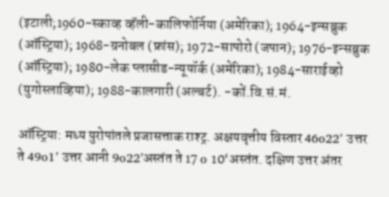(इटाली;1960-स्काव्ह व्हॅली-कालिफोर्निया (अमेरिका); 1964-इन्सब्रुक (ऑस्ट्रिया); 1968-ग्रनोबल (फ्रांस); 1972-सापोरो (जपान); 1976-इन्सब्रुक (ऑस्ट्रिया); 1980-लेक प्लासीड-न्यूयॉर्क (अमेरिका); 1984-साराईव्हो (युगोस्लाव्हिया); 1988-कालगारी (अल्बर्ट). -कों.वि.सं.मं.

ऑस्ट्रिया: मध्य युरोपांतले प्रजासत्ताक राश्ट्र. अक्षयवृत्तीय विस्तार 46o22’ उत्तर ते 49o1’ उत्तर आनी 9o22’अस्तंत ते 17 o 10‘अस्तंत. दक्षिण उत्तर अंतर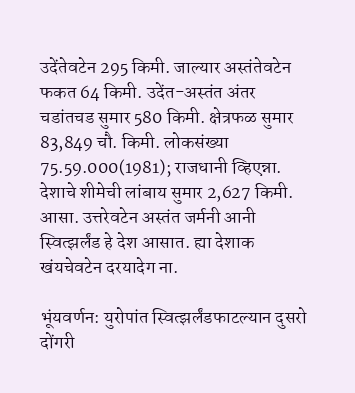उदेंतेवटेन 295 किमी. जाल्यार अस्तंतेवटेन फकत 64 किमी. उदेंत-अस्तंत अंतर चडांतचड सुमार 580 किमी. क्षेत्रफळ सुमार 83,849 चौ. किमी. लोकसंख्या 75.59.000(1981); राजधानी व्हिएन्ना. देशाचे शीमेची लांबाय सुमार 2,627 किमी. आसा. उत्तरेवटेन अस्तंत जर्मनी आनी स्वित्झर्लंड हे देश आसात. ह्या देशाक खंयचेवटेन दरयादेग ना.

भूंयवर्णन: युरोपांत स्वित्झर्लंडफाटल्यान दुसरो दोंगरी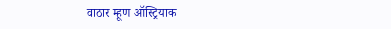वाठार म्हूण ऑस्ट्रियाक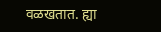वळखतात. ह्या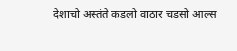देशाचो अस्तंते कडलो वाठार चडसो आल्स